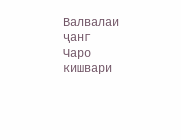Валвалаи ҷанг
Чаро кишвари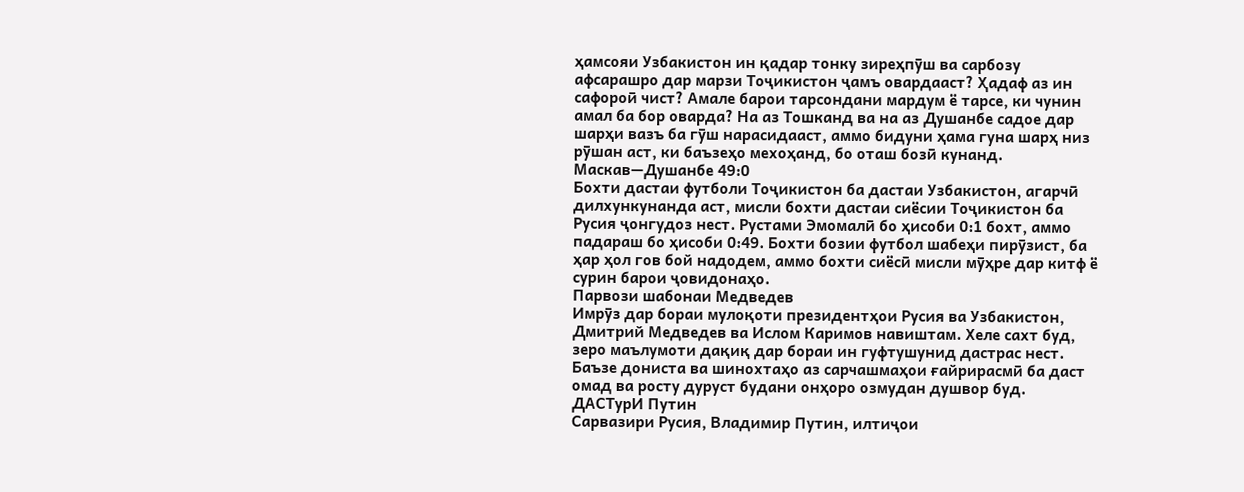ҳамсояи Узбакистон ин қадар тонку зиреҳпӯш ва сарбозу афсарашро дар марзи Тоҷикистон ҷамъ овардааст? Ҳадаф аз ин сафороӣ чист? Амале барои тарсондани мардум ё тарсе, ки чунин амал ба бор оварда? На аз Тошканд ва на аз Душанбе садое дар шарҳи вазъ ба гӯш нарасидааст, аммо бидуни ҳама гуна шарҳ низ рӯшан аст, ки баъзеҳо мехоҳанд, бо оташ бозӣ кунанд.
Маскав—Душанбе 49:0
Бохти дастаи футболи Тоҷикистон ба дастаи Узбакистон, агарчӣ дилхункунанда аст, мисли бохти дастаи сиёсии Тоҷикистон ба Русия ҷонгудоз нест. Рустами Эмомалӣ бо ҳисоби 0:1 бохт, аммо падараш бо ҳисоби 0:49. Бохти бозии футбол шабеҳи пирӯзист, ба ҳар ҳол гов бой надодем, аммо бохти сиёсӣ мисли мӯҳре дар китф ё сурин барои ҷовидонаҳо.
Парвози шабонаи Медведев
Имрӯз дар бораи мулоқоти президентҳои Русия ва Узбакистон, Дмитрий Медведев ва Ислом Каримов навиштам. Хеле сахт буд, зеро маълумоти дақиқ дар бораи ин гуфтушунид дастрас нест. Баъзе дониста ва шинохтаҳо аз сарчашмаҳои ғайрирасмӣ ба даст омад ва росту дуруст будани онҳоро озмудан душвор буд.
ДАСТурИ Путин
Сарвазири Русия, Владимир Путин, илтиҷои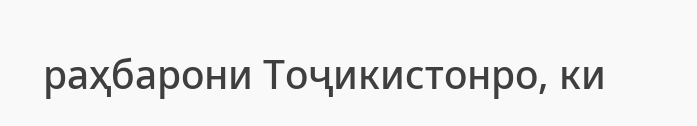раҳбарони Тоҷикистонро, ки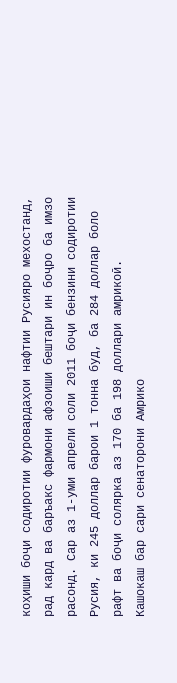коҳиши боҷи содиротии фуровардаҳои нафтии Русияро мехостанд, рад кард ва баръакс фармони афзоиши бештари ин боҷро ба имзо расонд. Сар аз 1-уми апрели соли 2011 боҷи бензини содиротии Русия, ки 245 доллар барои 1 тонна буд, ба 284 доллар боло рафт ва боҷи солярка аз 170 ба 198 доллари амрикоӣ.
Кашокаш бар сари сенаторони Амрико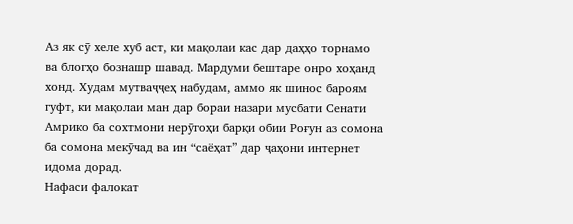Аз як сӯ хеле хуб аст, ки мақолаи кас дар даҳҳо торнамо ва блогҳо бознашр шавад. Мардуми бештаре онро хоҳанд хонд. Худам мутваҷҷеҳ набудам, аммо як шинос бароям гуфт, ки мақолаи ман дар бораи назари мусбати Сенати Амрико ба сохтмони нерӯгоҳи барқи обии Роғун аз сомона ба сомона мекӯчад ва ин “саёҳат” дар ҷаҳони интернет идома дорад.
Нафаси фалокат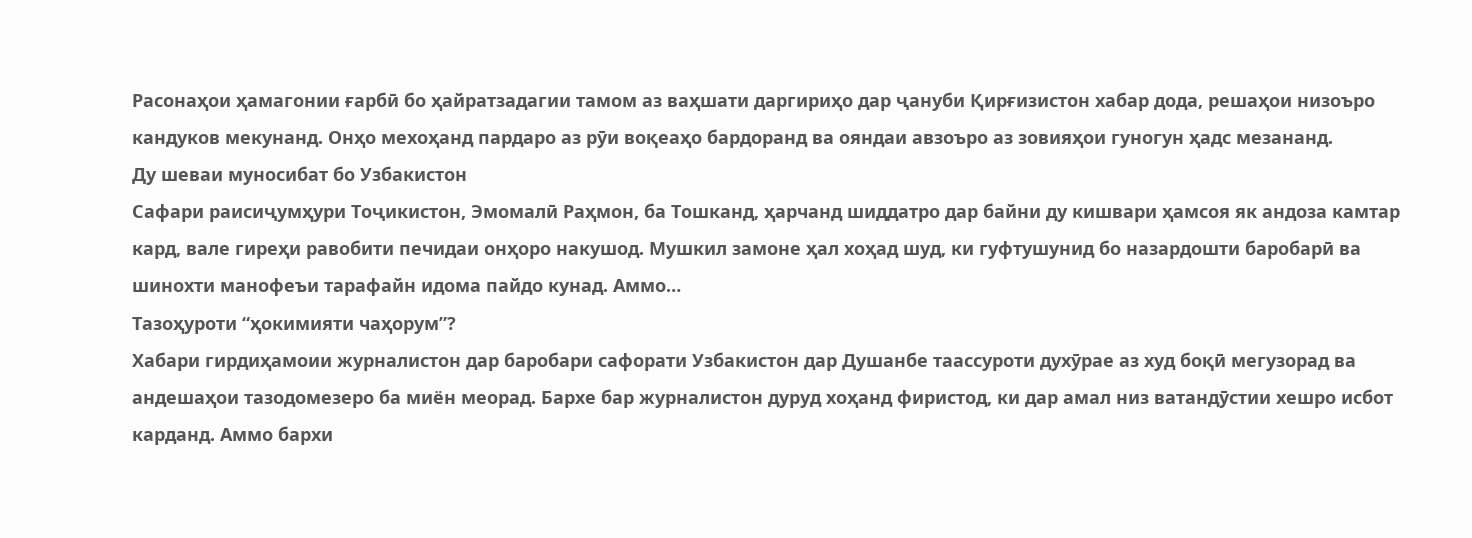Расонаҳои ҳамагонии ғарбӣ бо ҳайратзадагии тамом аз ваҳшати даргириҳо дар ҷануби Қирғизистон хабар дода, решаҳои низоъро кандуков мекунанд. Онҳо мехоҳанд пардаро аз рӯи воқеаҳо бардоранд ва ояндаи авзоъро аз зовияҳои гуногун ҳадс мезананд.
Ду шеваи муносибат бо Узбакистон
Сафари раисиҷумҳури Тоҷикистон, Эмомалӣ Раҳмон, ба Тошканд, ҳарчанд шиддатро дар байни ду кишвари ҳамсоя як андоза камтар кард, вале гиреҳи равобити печидаи онҳоро накушод. Мушкил замоне ҳал хоҳад шуд, ки гуфтушунид бо назардошти баробарӣ ва шинохти манофеъи тарафайн идома пайдо кунад. Аммо…
Тазоҳуроти “ҳокимияти чаҳорум”?
Хабари гирдиҳамоии журналистон дар баробари сафорати Узбакистон дар Душанбе таассуроти духӯрае аз худ боқӣ мегузорад ва андешаҳои тазодомезеро ба миён меорад. Бархе бар журналистон дуруд хоҳанд фиристод, ки дар амал низ ватандӯстии хешро исбот карданд. Аммо бархи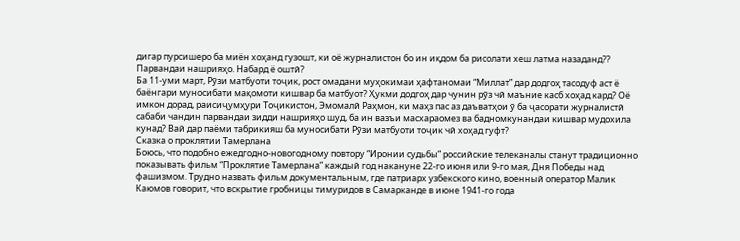дигар пурсишеро ба миён хоҳанд гузошт, ки оё журналистон бо ин иқдом ба рисолати хеш латма назаданд??
Парвандаи нашрияҳо. Набард ё оштӣ?
Ба 11-уми март, Рӯзи матбуоти тоҷик, рост омадани муҳокимаи ҳафтаномаи “Миллат” дар додгоҳ тасодуф аст ё баёнгари муносибати мақомоти кишвар ба матбуот? Ҳукми додгоҳ дар чунин рӯз чӣ маъние касб хоҳад кард? Оё имкон дорад, раисиҷумҳури Тоҷикистон, Эмомалӣ Раҳмон, ки маҳз пас аз даъватҳои ӯ ба ҷасорати журналистӣ сабаби чандин парвандаи зидди нашрияҳо шуд, ба ин вазъи масхараомез ва бадномкунандаи кишвар мудохила кунад? Вай дар паёми табрикияш ба муносибати Рӯзи матбуоти тоҷик чӣ хоҳад гуфт?
Сказка о проклятии Тамерлана
Боюсь, что подобно ежедгодно-новогодному повтору “Иронии судьбы” российские телеканалы станут традиционно показывать фильм “Проклятие Тамерлана” каждый год накануне 22-го июня или 9-го мая, Дня Победы над фашизмом. Трудно назвать фильм документальным, где патриарх узбекского кино, военный оператор Малик Каюмов говорит, что вскрытие гробницы тимуридов в Самарканде в июне 1941-го года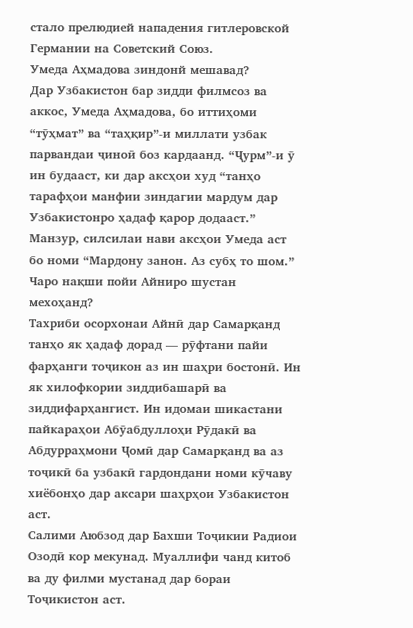стало прелюдией нападения гитлеровской Германии на Советский Союз.
Умеда Аҳмадова зиндонй мешавад?
Дар Узбакистон бар зидди филмсоз ва аккос, Умеда Аҳмадова, бо иттиҳоми “тӯҳмат” ва “таҳқир”-и миллати узбак парвандаи ҷиноӣ боз кардаанд. “Ҷурм”-и ӯ ин будааст, ки дар аксҳои худ “танҳо тарафҳои манфии зиндагии мардум дар Узбакистонро ҳадаф қарор додааст.” Манзур, силсилаи нави аксҳои Умеда аст бо номи “Мардону занон. Аз субҳ то шом.”
Чаро нақши пойи Айниро шустан мехоҳанд?
Тахриби осорхонаи Айнӣ дар Самарқанд танҳо як ҳадаф дорад — рӯфтани пайи фарҳанги тоҷикон аз ин шаҳри бостонӣ. Ин як хилофкории зиддибашарӣ ва зиддифарҳангист. Ин идомаи шикастани пайкараҳои Абӯабдуллоҳи Рӯдакӣ ва Абдурраҳмони Ҷомӣ дар Самарқанд ва аз тоҷикӣ ба узбакӣ гардондани номи кӯчаву хиёбонҳо дар аксари шаҳрҳои Узбакистон аст.
Салими Аюбзод дар Бахши Тоҷикии Радиои Озодӣ кор мекунад. Муаллифи чанд китоб ва ду филми мустанад дар бораи Тоҷикистон аст.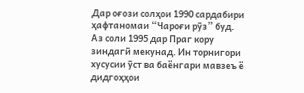Дар оғози солҳои 1990 сардабири ҳафтаномаи “Чароғи рӯз” буд. Аз соли 1995 дар Праг кору зиндагӣ мекунад. Ин торнигори хусусии ӯст ва баёнгари мавзеъ ё дидгоҳҳои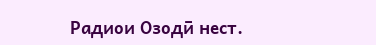Радиои Озодӣ нест.